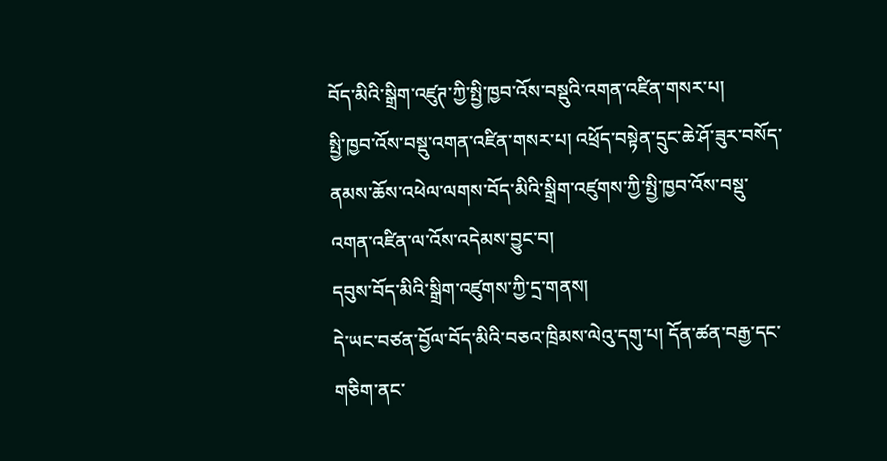བོད་མིའི་སྒྲིག་འཛུཊ་ཀྱི་སྤྱི་ཁྱབ་འོས་བསྡུའི་འགན་འཛིན་གསར་པ།
སྤྱི་ཁྱབ་འོས་བསྡུ་འགན་འཛིན་གསར་པ། འཕྲོད་བསྟེན་དྲུང་ཆེ་ཤོ་ཟུར་བསོད་ནམས་ཆོས་འཕེལ་ལགས་བོད་མིའི་སྒྲིག་འཛུགས་ཀྱི་སྤྱི་ཁྱབ་འོས་བསྡུ་འགན་འཛིན་ལ་འོས་འདེམས་བྱུང་བ།
དབུས་བོད་མིའི་སྒྲིག་འཛུགས་ཀྱི་དྲ་གནས།
དེ་ཡང་བཙན་བྱོལ་བོད་མིའི་བཅའ་ཁྲིམས་ལེའུ་དགུ་པ། དོན་ཚན་བརྒྱ་དང་གཅིག་ནང་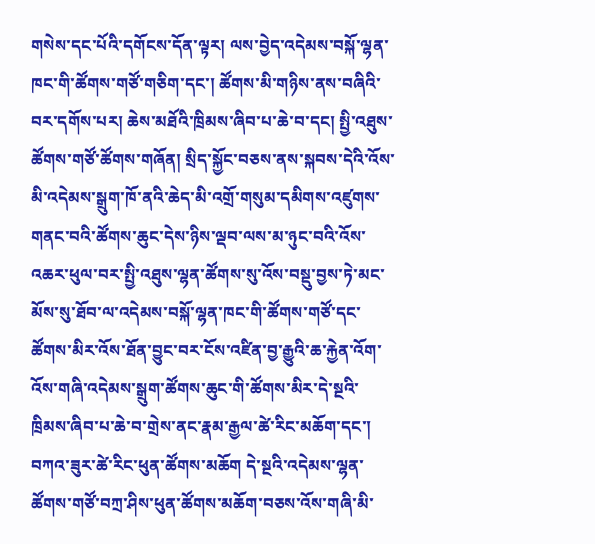གསེས་དང་པོའི་དགོངས་དོན་ལྟར། ལས་བྱེད་འདེམས་བསྐོ་ལྷན་ཁང་གི་ཚོགས་གཙོ་གཅིག་དང་། ཚོགས་མི་གཉིས་ནས་བཞིའི་བར་དགོས་པར། ཆེས་མཐོའི་ཁྲིམས་ཞིབ་པ་ཆེ་བ་དང། སྤྱི་འཐུས་ཚོགས་གཙོ་ཚོགས་གཞོན། སྲིད་སྐྱོང་བཅས་ནས་སྐབས་དེའི་འོས་མི་འདེམས་སྒྲུག་ཁོ་ནའི་ཆེད་མི་འགྲོ་གསུམ་དམིགས་འཛུགས་གནང་བའི་ཚོགས་ཆུང་དེས་ཉིས་ལྡབ་ལས་མ་ཉུང་བའི་འོས་འཆར་ཕུལ་བར་སྤྱི་འཐུས་ལྷན་ཚོགས་སུ་འོས་བསྡུ་བྱས་ཏེ་མང་མོས་སུ་ཐོབ་ལ་འདེམས་བསྐོ་ལྷན་ཁང་གི་ཚོགས་གཙོ་དང་ཚོགས་མིར་འོས་ཐོན་བྱུང་བར་ངོས་འཛིན་བྱ་རྒྱུའི་ཆ་རྐྱེན་འོག་འོས་གཞི་འདེམས་སྒྲུག་ཚོགས་ཆུང་གི་ཚོགས་མིར་དེ་སྔའི་ཁྲིམས་ཞིབ་པ་ཆེ་བ་གྲེས་ནང་རྣམ་རྒྱལ་ཚེ་རིང་མཆོག་དང་། བཀའ་ཟུར་ཚེ་རིང་ཕུན་ཚོགས་མཆོག དེ་སྔའི་འདེམས་ལྷན་ཚོགས་གཙོ་བཀྲ་ཤིས་ཕུན་ཚོགས་མཆོག་བཅས་འོས་གཞི་མི་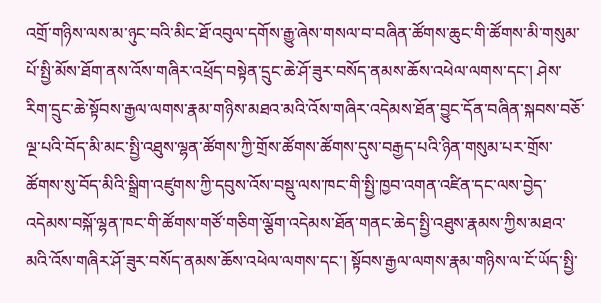འགྲོ་གཉིས་ལས་མ་ཉུང་བའི་མིང་ཐོ་འབུལ་དགོས་རྒྱུ་ཞེས་གསལ་བ་བཞིན་ཚོགས་ཆུང་གི་ཚོགས་མི་གསུམ་པོ་སྤྱི་མོས་ཐོག་ནས་འོས་གཞིར་འཕྲོད་བསྟེན་དྲུང་ཆེ་ཤོ་ཟུར་བསོད་ནམས་ཆོས་འཕེལ་ལགས་དང་། ཤེས་རིག་དྲུང་ཆེ་སྟོབས་རྒྱལ་ལགས་རྣམ་གཉིས་མཐའ་མའི་འོས་གཞིར་འདེམས་ཐོན་བྱུང་དོན་བཞིན་སྐབས་བཅོ་ལྔ་པའི་བོད་མི་མང་སྤྱི་འཐུས་ལྷན་ཚོགས་ཀྱི་གྲོས་ཚོགས་ཚོགས་དུས་བརྒྱད་པའི་ཉིན་གསུམ་པར་གྲོས་ཚོགས་སུ་བོད་མིའི་སྒྲིག་འཛུགས་ཀྱི་དབུས་འོས་བསྡུ་ལས་ཁང་གི་སྤྱི་ཁྱབ་འགན་འཛིན་དང་ལས་བྱེད་འདེམས་བསྐོ་ལྷན་ཁང་གི་ཚོགས་གཙོ་གཅིག་ལྕོག་འདེམས་ཐོན་གནང་ཆེད་སྤྱི་འཐུས་རྣམས་ཀྱིས་མཐའ་མའི་འོས་གཞིར་ཤོ་ཟུར་བསོད་ནམས་ཆོས་འཕེལ་ལགས་དང་། སྟོབས་རྒྱལ་ལགས་རྣམ་གཉིས་ལ་ངོ་ཡོད་སྤྱི་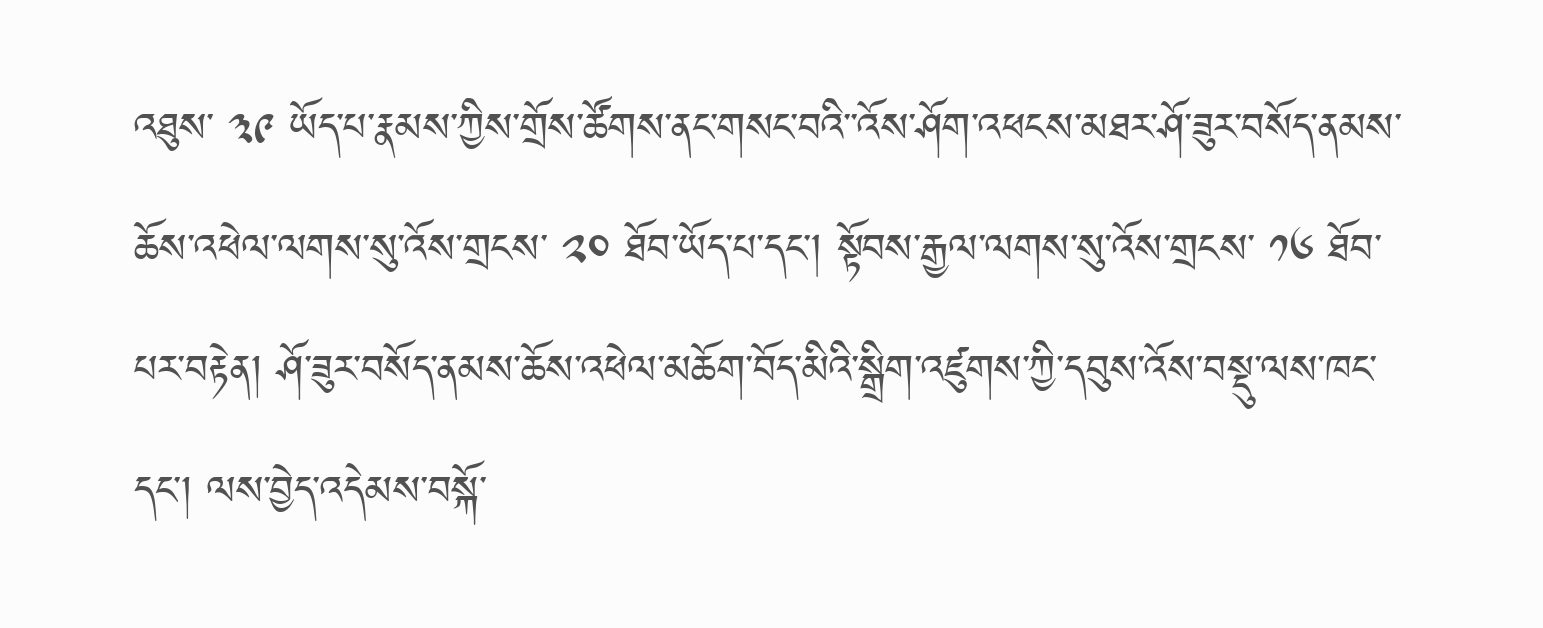འཐུས་ ༣༩ ཡོད་པ་རྣམས་ཀྱིས་གྲོས་ཚོགས་ནང་གསང་བའི་་འོས་ཤོག་འཕངས་མཐར་ཤོ་ཟུར་བསོད་ནམས་ཆོས་འཕེལ་ལགས་སུ་འོས་གྲངས་ ༢༠ ཐོབ་ཡོད་པ་དང། སྟོབས་རྒྱལ་ལགས་སུ་འོས་གྲངས་ ༡༦ ཐོབ་པར་བརྟེན། ཤོ་ཟུར་བསོད་ནམས་ཆོས་འཕེལ་མཆོག་བོད་མིའི་སྒྲིག་འཛུགས་ཀྱི་དབུས་འོས་བསྡུ་ལས་ཁང་དང་། ལས་བྱེད་འདེམས་བསྐོ་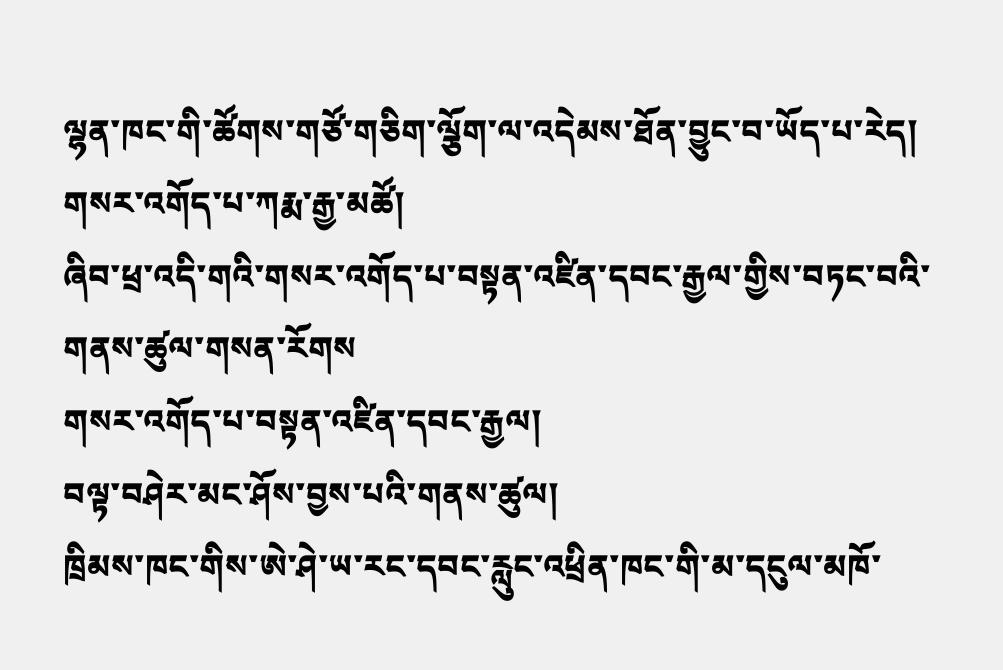ལྷན་ཁང་གི་ཚོགས་གཙོ་གཅིག་ལྕོག་ལ་འདེམས་ཐོན་བྱུང་བ་ཡོད་པ་རེད།
གསར་འགོད་པ་ཀརྨ་རྒྱ་མཚོ།
ཞིབ་ཕྲ་འདི་གའི་གསར་འགོད་པ་བསྟན་འཛིན་དབང་རྒྱལ་གྱིས་བཏང་བའི་གནས་ཚུལ་གསན་རོགས
གསར་འགོད་པ་བསྟན་འཛིན་དབང་རྒྱལ།
བལྟ་བཤེར་མང་ཤོས་བྱས་པའི་གནས་ཚུལ།
ཁྲིམས་ཁང་གིས་ཨེ་ཤེ་ཡ་རང་དབང་རླུང་འཕྲིན་ཁང་གི་མ་དངུལ་མཁོ་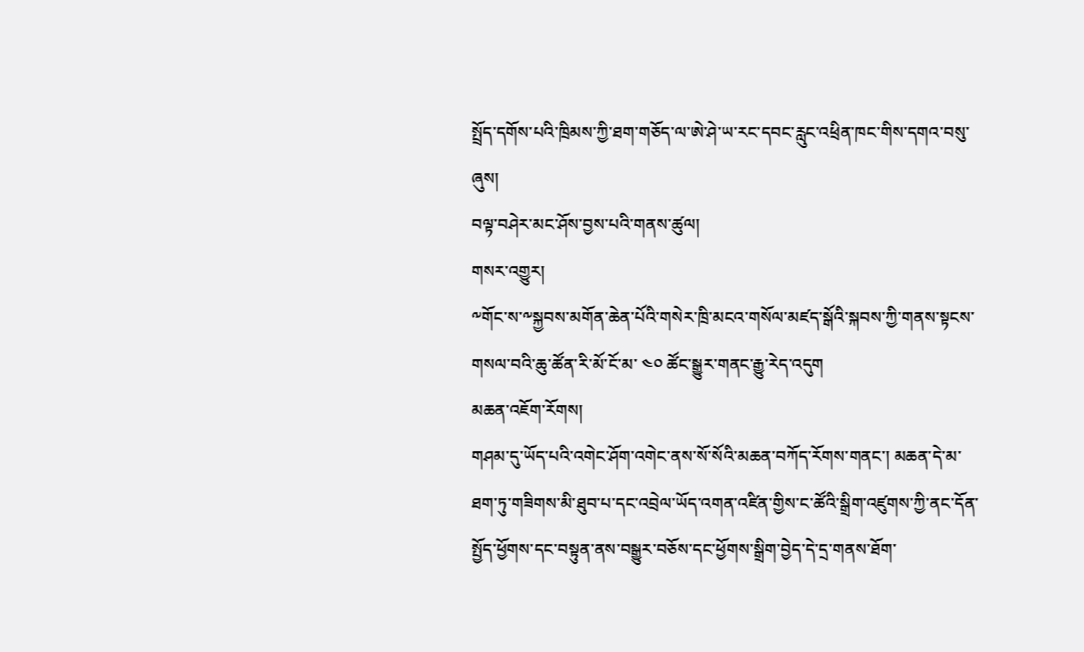སྤྲོད་དགོས་པའི་ཁྲིམས་ཀྱི་ཐག་གཅོད་ལ་ཨེ་ཤེ་ཡ་རང་དབང་རླུང་འཕྲིན་ཁང་གིས་དགའ་བསུ་ཞུས།
བལྟ་བཤེར་མང་ཤོས་བྱས་པའི་གནས་ཚུལ།
གསར་འགྱུར།
༸གོང་ས་༸སྐྱབས་མགོན་ཆེན་པོའི་གསེར་ཁྲི་མངའ་གསོལ་མཛད་སྒོའི་སྐབས་ཀྱི་གནས་སྟངས་གསལ་བའི་ཆུ་ཚོན་རི་མོ་ངོ་མ་ ༤༠ ཚོང་སྒྱུར་གནང་རྒྱུ་རེད་འདུག
མཆན་འཇོག་རོགས།
གཤམ་དུ་ཡོད་པའི་འགེང་ཤོག་འགེང་ནས་སོ་སོའི་མཆན་བཀོད་རོགས་གནང་། མཆན་དེ་མ་ཐག་ཏུ་གཟིགས་མི་ཐུབ་པ་དང་འབྲེལ་ཡོད་འགན་འཛིན་གྱིས་ང་ཚོའི་སྒྲིག་འཛུགས་ཀྱི་ནང་དོན་སྤྱོད་ཕྱོགས་དང་བསྟུན་ནས་བསྒྱུར་བཅོས་དང་ཕྱོགས་སྒྲིག་བྱེད་དེ་དྲ་གནས་ཐོག་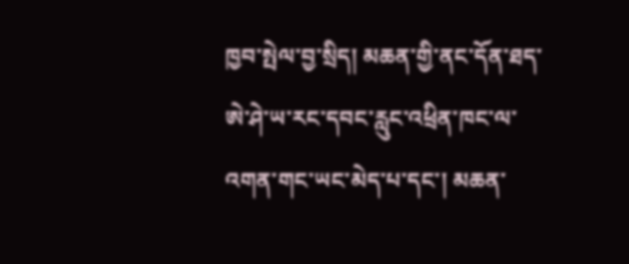ཁྱབ་སྤེལ་བྱ་སྲིད། མཆན་གྱི་ནང་དོན་ཐད་ཨེ་ཤེ་ཡ་རང་དབང་རླུང་འཕྲིན་ཁང་ལ་འགན་གང་ཡང་མེད་པ་དང་། མཆན་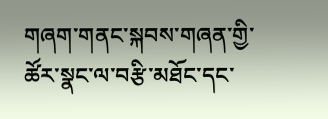གཞག་གནང་སྐབས་གཞན་གྱི་ཚོར་སྣང་ལ་བརྩི་མཐོང་དང་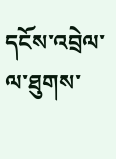དངོས་འབྲེལ་ལ་ཐུགས་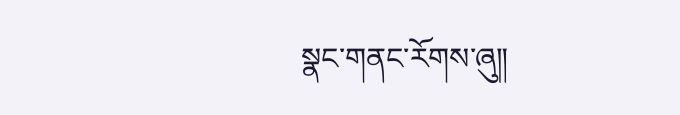སྣང་གནང་རོགས་ཞུ༎